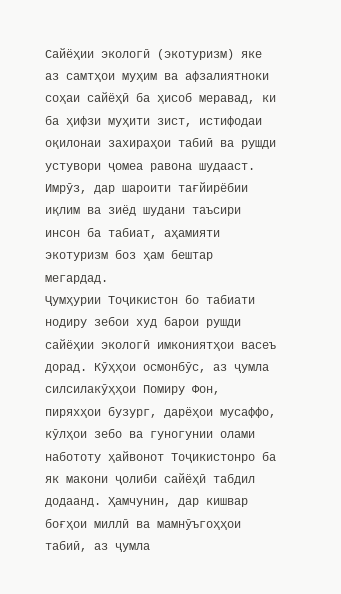Сайёҳии экологӣ (экотуризм) яке аз самтҳои муҳим ва афзалиятноки соҳаи сайёҳӣ ба ҳисоб меравад, ки ба ҳифзи муҳити зист, истифодаи оқилонаи захираҳои табиӣ ва рушди устувори ҷомеа равона шудааст. Имрӯз, дар шароити тағйирёбии иқлим ва зиёд шудани таъсири инсон ба табиат, аҳамияти экотуризм боз ҳам бештар мегардад.
Ҷумҳурии Тоҷикистон бо табиати нодиру зебои худ барои рушди сайёҳии экологӣ имкониятҳои васеъ дорад. Кӯҳҳои осмонбӯс, аз ҷумла силсилакӯҳҳои Помиру Фон, пиряхҳои бузург, дарёҳои мусаффо, кӯлҳои зебо ва гуногунии олами набототу ҳайвонот Тоҷикистонро ба як макони ҷолиби сайёҳӣ табдил додаанд. Ҳамчунин, дар кишвар боғҳои миллӣ ва мамнӯъгоҳҳои табиӣ, аз ҷумла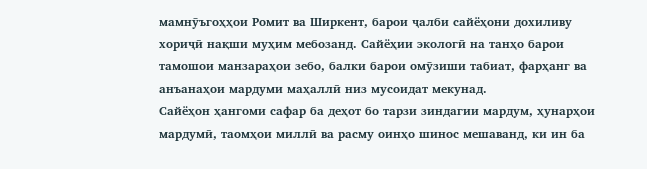мамнӯъгоҳҳои Ромит ва Ширкент, барои ҷалби сайёҳони дохиливу хориҷӣ нақши муҳим мебозанд. Сайёҳии экологӣ на танҳо барои тамошои манзараҳои зебо, балки барои омӯзиши табиат, фарҳанг ва анъанаҳои мардуми маҳаллӣ низ мусоидат мекунад.
Сайёҳон ҳангоми сафар ба деҳот бо тарзи зиндагии мардум, ҳунарҳои мардумӣ, таомҳои миллӣ ва расму оинҳо шинос мешаванд, ки ин ба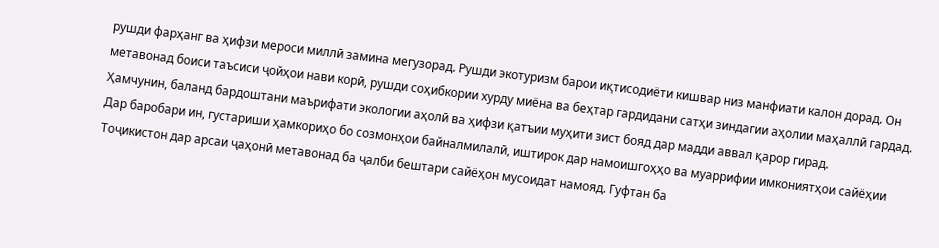рушди фарҳанг ва ҳифзи мероси миллӣ замина мегузорад. Рушди экотуризм барои иқтисодиёти кишвар низ манфиати калон дорад. Он метавонад боиси таъсиси ҷойҳои нави корӣ, рушди соҳибкории хурду миёна ва беҳтар гардидани сатҳи зиндагии аҳолии маҳаллӣ гардад. Ҳамчунин, баланд бардоштани маърифати экологии аҳолӣ ва ҳифзи қатъии муҳити зист бояд дар мадди аввал қарор гирад.
Дар баробари ин, густариши ҳамкориҳо бо созмонҳои байналмилалӣ, иштирок дар намоишгоҳҳо ва муаррифии имкониятҳои сайёҳии Тоҷикистон дар арсаи ҷаҳонӣ метавонад ба ҷалби бештари сайёҳон мусоидат намояд. Гуфтан ба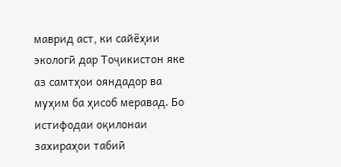маврид аст, ки сайёҳии экологӣ дар Тоҷикистон яке аз самтҳои ояндадор ва муҳим ба ҳисоб меравад. Бо истифодаи оқилонаи захираҳои табиӣ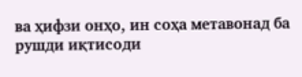ва ҳифзи онҳо, ин соҳа метавонад ба рушди иқтисоди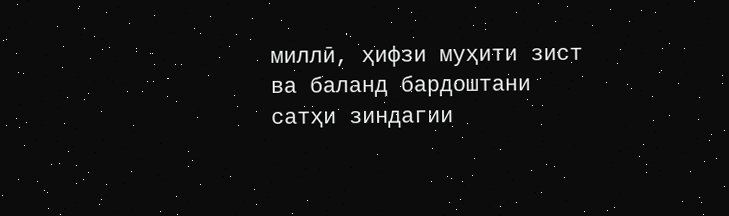миллӣ, ҳифзи муҳити зист ва баланд бардоштани сатҳи зиндагии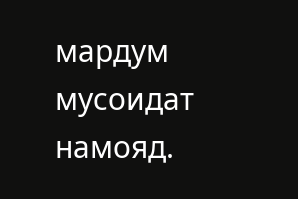мардум мусоидат намояд.